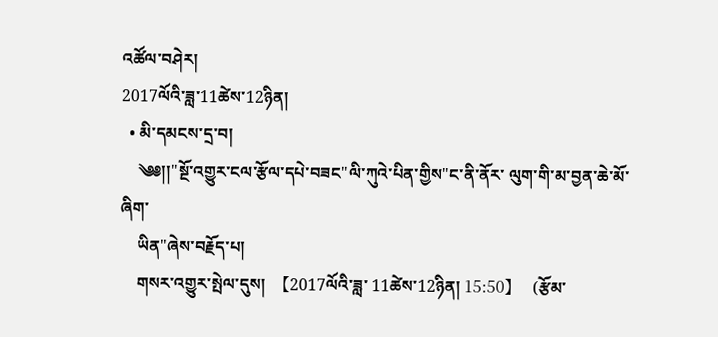འཚོལ་བཤེར།
2017ལོའི་ཟླ་11ཚེས་12ཉིན།
  • མི་དམངས་དྲ་བ།
    ༄༅།།"སྔོ་འགྱུར་ངལ་རྩོལ་དཔེ་བཟང"ལི་ཀུའེ་པིན་གྱིས"ང་ནི་ནོར་ ལུག་གི་མ་བྱན་ཆེ་མོ་ཞིག་
    ཡིན"ཞེས་བརྗོད་པ།
    གསར་འགྱུར་སྤེལ་དུས།  【2017ལོའི་ཟླ་ 11ཚེས་12ཉིན། 15:50】   (རྩོམ་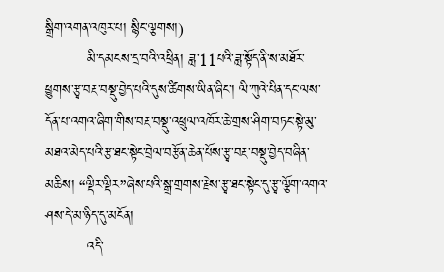སྒྲིག་འགན་འཁུར་པ། སྙིང་ལྕགས།)
         མི་དམངས་དྲ་བའི་འཕྲིན། ཟླ་11པའི་ཟླ་སྟོད་ནི་ས་མཐོར་ཕྱུགས་རྩྭ་བརྔ་བསྡུ་བྱེད་པའི་དུས་ཚིགས་ཡིན་ཞིང་། ལི་ཀུའེ་པིན་དང་ལས་དོན་པ་འགའ་ཞིག་གིས་བརྔ་བསྡུ་འཕྲུལ་འཁོར་ཆེ་གྲས་ཤིག་བཏང་སྟེ་མུ་མཐའ་མེད་པའི་རྩ་ཐང་སྟེང་བྲེལ་བརྩོན་ཆེན་པོས་རྩྭ་བརྔ་བསྡུ་བྱེད་བཞིན་མཆིས། “ལྡིར་ལྡིར”ཞེས་པའི་སྒྲ་གྲགས་རྗེས་རྩྭ་ཐང་སྟེང་དུ་རྩྭ་ལྕོག་འགའ་ཤས་དེ་མ་ཉིད་དུ་མངོན།
         འདི་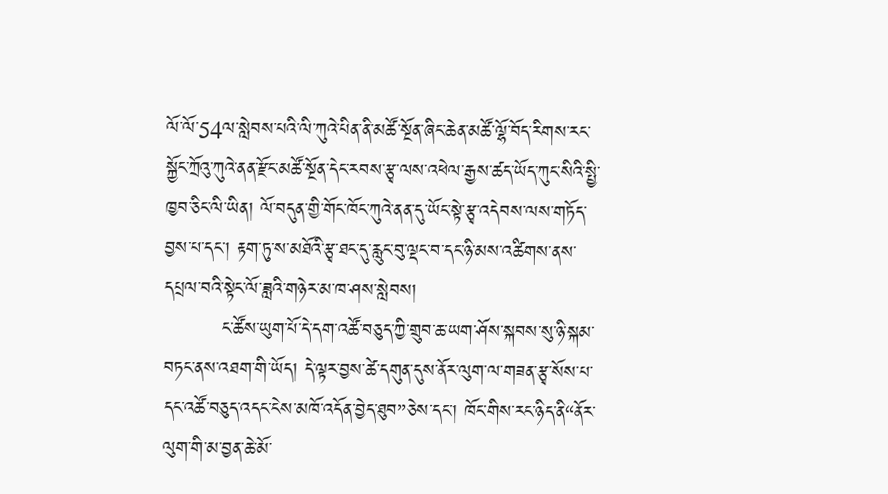ལོ་ལོ་54ལ་སླེབས་པའི་ལི་ཀུའེ་པིན་ནི་མཚོ་སྔོན་ཞིང་ཆེན་མཚོ་ལྷོ་བོད་རིགས་རང་སྐྱོང་ཀྲོའུ་ཀུའེ་ནན་རྫོང་མཚོ་སྔོན་དེང་རབས་རྩྭ་ལས་འཕེལ་རྒྱས་ཚད་ཡོད་ཀུང་སིའི་སྤྱི་ཁྱབ་ཅིང་ལི་ཡིན། ལོ་བདུན་གྱི་གོང་ཁོང་ཀུའེ་ནན་དུ་ཡོང་སྟེ་རྩྭ་འདེབས་ལས་གཏོད་བྱས་པ་དང་། རྟག་ཏུ་ས་མཐོའི་རྩྭ་ཐང་དུ་རླུང་བུ་ལྡང་བ་དང་ཉི་མས་འཚིགས་ནས་དཔྲལ་བའི་སྟེང་ལོ་ཟླའི་གཉེར་མ་ཁ་ཤས་སླེབས།
         ང་ཚོས་ཡུག་པོ་དེ་དག་འཚོ་བཅུད་ཀྱི་གྲུབ་ཆ་ཡག་ཤོས་སྐབས་སུ་ཉི་སྐམ་བཏང་ནས་འཐག་གི་ཡོད། དེ་ལྟར་བྱས་ཚེ་དགུན་དུས་ནོར་ལུག་ལ་གཟན་རྩྭ་སོས་པ་དང་འཚོ་བཅུད་འདང་ངེས་མཁོ་འདོན་བྱེད་ཐུབ”ཅེས་དང་། ཁོང་གིས་རང་ཉིད་ནི“ནོར་ལུག་གི་མ་བྱན་ཆེ་མོ་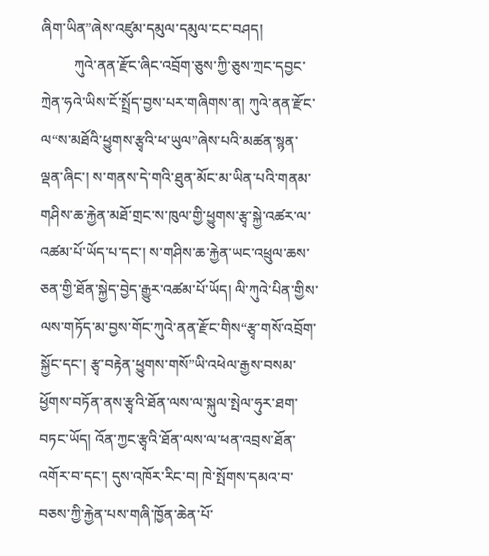ཞིག་ཡིན”ཞེས་འཛུམ་དམུལ་དམུལ་ངང་བཤད།
         ཀུའེ་ནན་རྫོང་ཞིང་འབྲོག་ཅུས་ཀྱི་ཅུས་ཀྲང་དབྱང་ཀྲེན་ཧའེ་ཡིས་ངོ་སྤྲོད་བྱས་པར་གཞིགས་ན། ཀུའེ་ནན་རྫོང་ལ“ས་མཐོའི་ཕྱུགས་རྩྭའི་ཕ་ཡུལ”ཞེས་པའི་མཚན་སྙན་ལྡན་ཞིང་། ས་གནས་དེ་གའི་ཐུན་མོང་མ་ཡིན་པའི་གནམ་གཤིས་ཆ་རྐྱེན་མཐོ་གྲང་ས་ཁུལ་གྱི་ཕྱུགས་རྩྭ་སྐྱེ་འཚར་ལ་འཚམ་པོ་ཡོད་པ་དང་། ས་གཤིས་ཆ་རྐྱེན་ཡང་འཕྲུལ་ཆས་ཅན་གྱི་ཐོན་སྐྱེད་བྱེད་རྒྱུར་འཚམ་པོ་ཡོད། ལི་ཀུའེ་པིན་གྱིས་ལས་གཏོད་མ་བྱས་གོང་ཀུའེ་ནན་རྫོང་གིས“རྩྭ་གསོ་འབྲོག་སྐྱོང་དང་། རྩྭ་བརྟེན་ཕྱུགས་གསོ”ཡི་འཕེལ་རྒྱས་བསམ་ཕྱོགས་བཏོན་ནས་རྩྭའི་ཐོན་ལས་ལ་སྐུལ་སྤེལ་ཧུར་ཐག་བཏང་ཡོད། འོན་ཀྱང་རྩྭའི་ཐོན་ལས་ལ་ཕན་འབྲས་ཐོན་འགོར་བ་དང་། དུས་འཁོར་རིང་བ། ཁེ་སྤོགས་དམའ་བ་བཅས་ཀྱི་རྐྱེན་པས་གཞི་ཁྱོན་ཆེན་པོ་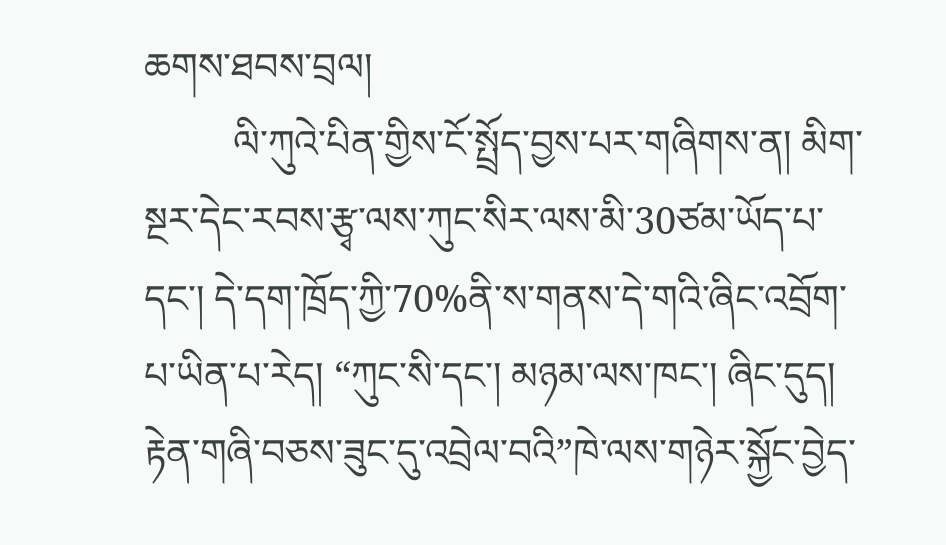ཆགས་ཐབས་བྲལ།
         ལི་ཀུའེ་པིན་གྱིས་ངོ་སྤྲོད་བྱས་པར་གཞིགས་ན། མིག་སྔར་དེང་རབས་རྩྭ་ལས་ཀུང་སིར་ལས་མི་30ཙམ་ཡོད་པ་དང་། དེ་དག་ཁྲོད་ཀྱི་70%ནི་ས་གནས་དེ་གའི་ཞིང་འབྲོག་པ་ཡིན་པ་རེད། “ཀུང་སི་དང་། མཉམ་ལས་ཁང་། ཞིང་དུད། རྟེན་གཞི་བཅས་ཟུང་དུ་འབྲེལ་བའི”ཁེ་ལས་གཉེར་སྐྱོང་བྱེད་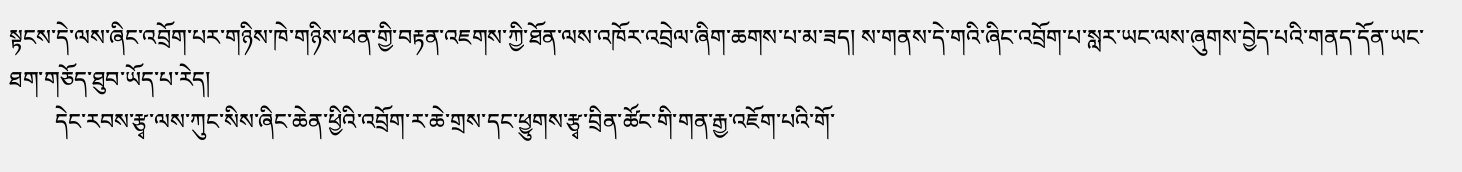སྟངས་དེ་ལས་ཞིང་འབྲོག་པར་གཉིས་ཁེ་གཉིས་ཕན་གྱི་བརྟན་འཇགས་ཀྱི་ཐོན་ལས་འཁོར་འབྲེལ་ཞིག་ཆགས་པ་མ་ཟད། ས་གནས་དེ་གའི་ཞིང་འབྲོག་པ་སླར་ཡང་ལས་ཞུགས་བྱེད་པའི་གནད་དོན་ཡང་ཐག་གཅོད་ཐུབ་ཡོད་པ་རེད།
        དེང་རབས་རྩྭ་ལས་ཀུང་སིས་ཞིང་ཆེན་ཕྱིའི་འབྲོག་ར་ཆེ་གྲས་དང་ཕྱུགས་རྩྭ་བྲིན་ཚོང་གི་གན་རྒྱ་འཇོག་པའི་གོ་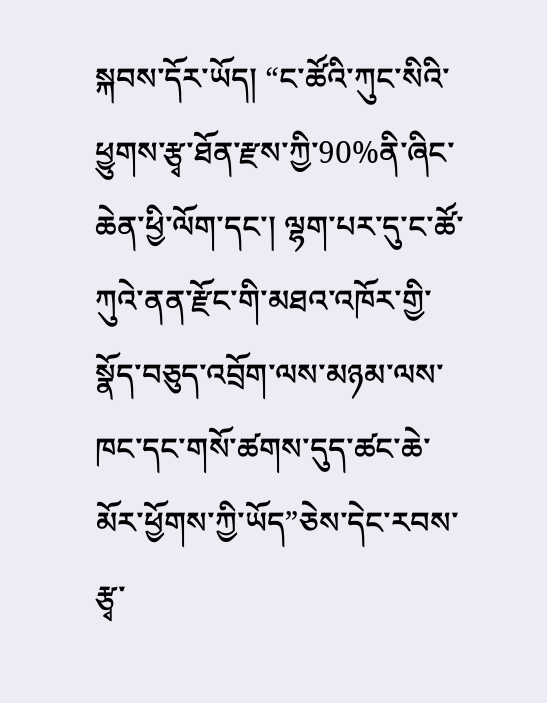སྐབས་དོར་ཡོད། “ང་ཚོའི་ཀུང་སིའི་ཕྱུགས་རྩྭ་ཐོན་རྫས་ཀྱི་90%ནི་ཞིང་ཆེན་ཕྱི་ལོག་དང་། ལྷག་པར་དུ་ང་ཚོ་ཀུའེ་ནན་རྫོང་གི་མཐའ་འཁོར་གྱི་སྣོད་བཅུད་འབྲོག་ལས་མཉམ་ལས་ཁང་དང་གསོ་ཚགས་དུད་ཚང་ཆེ་མོར་ཕྱོགས་ཀྱི་ཡོད”ཅེས་དེང་རབས་རྩྭ་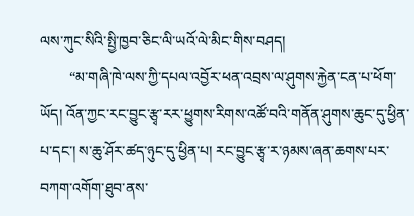ལས་ཀུང་སིའི་སྤྱི་ཁྱབ་ཅིང་ལི་ཡའོ་ལེ་མིང་གིས་བཤད།
        “མ་གཞི་ཁེ་ལས་ཀྱི་དཔལ་འབྱོར་ཕན་འབྲས་ལ་ཤུགས་རྐྱེན་ངན་པ་ཕོག་ཡོད། འོན་ཀྱང་རང་བྱུང་རྩྭ་རར་ཕྱུགས་རིགས་འཚོ་བའི་གནོན་ཤུགས་ཆུང་དུ་ཕྱིན་པ་དང་། ས་ཆུ་ཤོར་ཚད་ཉུང་དུ་ཕྱིན་པ། རང་བྱུང་རྩྭ་ར་ཉམས་ཞན་ཆགས་པར་བཀག་འགོག་ཐུབ་ནས་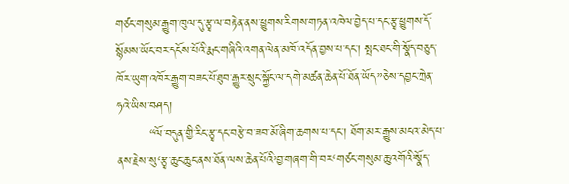གཙང་གསུམ་རྒྱུག་ཁུལ་དུ་རྩྭ་ལ་བརྟེན་ནས་ཕྱུགས་རིགས་གཏན་འཁེལ་བྱེད་པ་དང་རྩྭ་ཕྱུགས་དོ་སྙོམས་ཡོང་བར་དངོས་པོའི་རྨང་གཞིའི་འགན་ལེན་མཁོ་འདོན་བྱས་པ་དང་། སྤང་ཐང་གི་སྣོད་བཅུད་ཁོར་ཡུག་འཁོར་རྒྱུག་བཟང་པོ་ཐུབ་རྒྱུར་སྲུང་སྐྱོང་ལ་དགེ་མཚན་ཆེན་པོ་ཐོན་ཡོད”ཅེས་དབྱང་ཀྲེན་ཧའེ་ཡིས་བཤད།
        “ལོ་བདུན་གྱི་རིང་རྩྭ་དང་བརྩེ་བ་ཟབ་མོ་ཞིག་ཆགས་པ་དང་། ཐོག་མར་རྒྱུས་མངའ་མེད་པ་ནས་རྗེས་སུ‘རྩྭ་ཆུང་ཆུང་ནས་ཐོན་ལས་ཆེན་པོའི’བྱ་གཞག་གི་བར‘གཙང་གསུམ་ཆུ་འགོའི’སྣོད་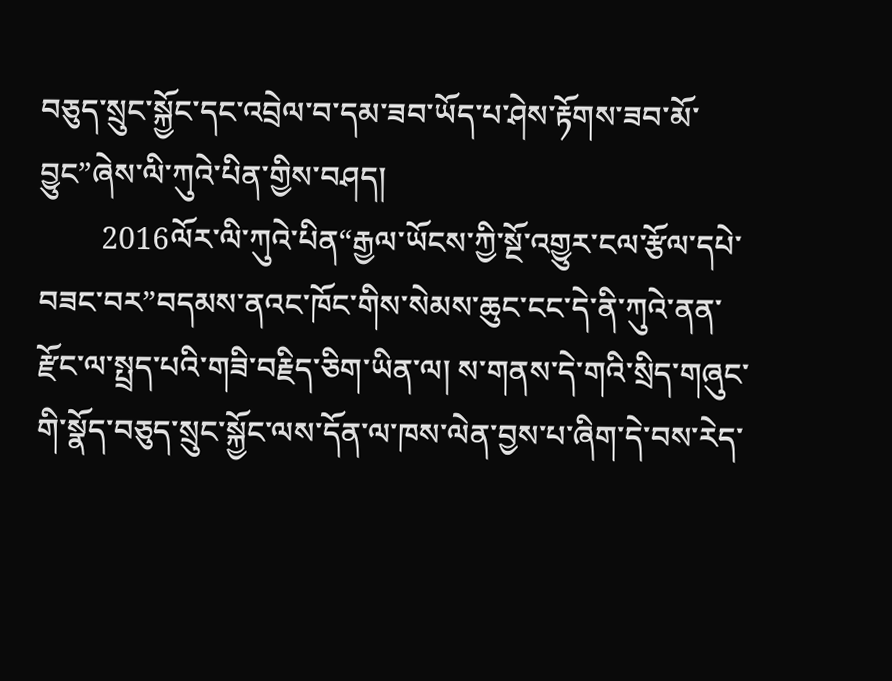བཅུད་སྲུང་སྐྱོང་དང་འབྲེལ་བ་དམ་ཟབ་ཡོད་པ་ཤེས་རྟོགས་ཟབ་མོ་བྱུང”ཞེས་ལི་ཀུའེ་པིན་གྱིས་བཤད།
        2016ལོར་ལི་ཀུའེ་པིན“རྒྱལ་ཡོངས་ཀྱི་སྔོ་འགྱུར་ངལ་རྩོལ་དཔེ་བཟང་བར”བདམས་ནའང་ཁོང་གིས་སེམས་ཆུང་ངང་དེ་ནི་ཀུའེ་ནན་རྫོང་ལ་སྤྲད་པའི་གཟི་བརྗིད་ཅིག་ཡིན་ལ། ས་གནས་དེ་གའི་སྲིད་གཞུང་གི་སྣོད་བཅུད་སྲུང་སྐྱོང་ལས་དོན་ལ་ཁས་ལེན་བྱས་པ་ཞིག་དེ་བས་རེད་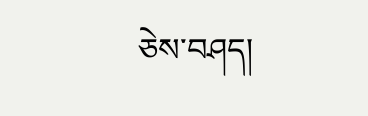ཅེས་བཤད།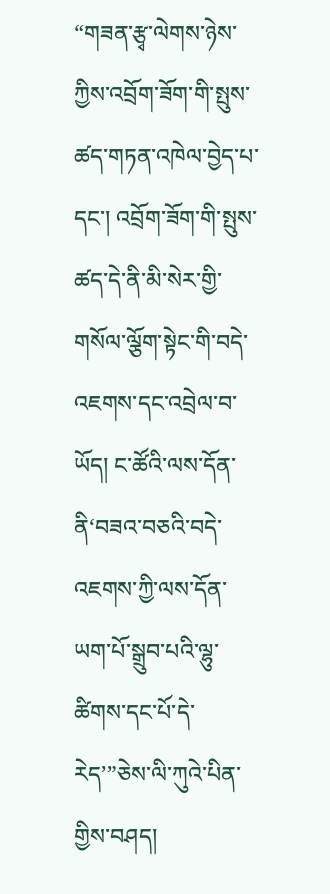“གཟན་རྩྭ་ལེགས་ཉེས་ཀྱིས་འབྲོག་ཟོག་གི་སྤུས་ཚད་གཏན་འཁེལ་བྱེད་པ་དང་། འབྲོག་ཟོག་གི་སྤུས་ཚད་དེ་ནི་མི་སེར་གྱི་གསོལ་ལྕོག་སྟེང་གི་བདེ་འཇགས་དང་འབྲེལ་བ་ཡོད། ང་ཚོའི་ལས་དོན་ནི‘བཟའ་བཅའི་བདེ་འཇགས་ཀྱི་ལས་དོན་ཡག་པོ་སྒྲུབ་པའི་ལྷུ་ཚིགས་དང་པོ་དེ་རེད’”ཅེས་ལི་ཀུའེ་པིན་གྱིས་བཤད།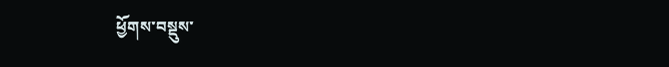ཕྱོགས་བསྡུས་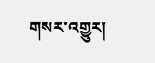གསར་འགྱུར།